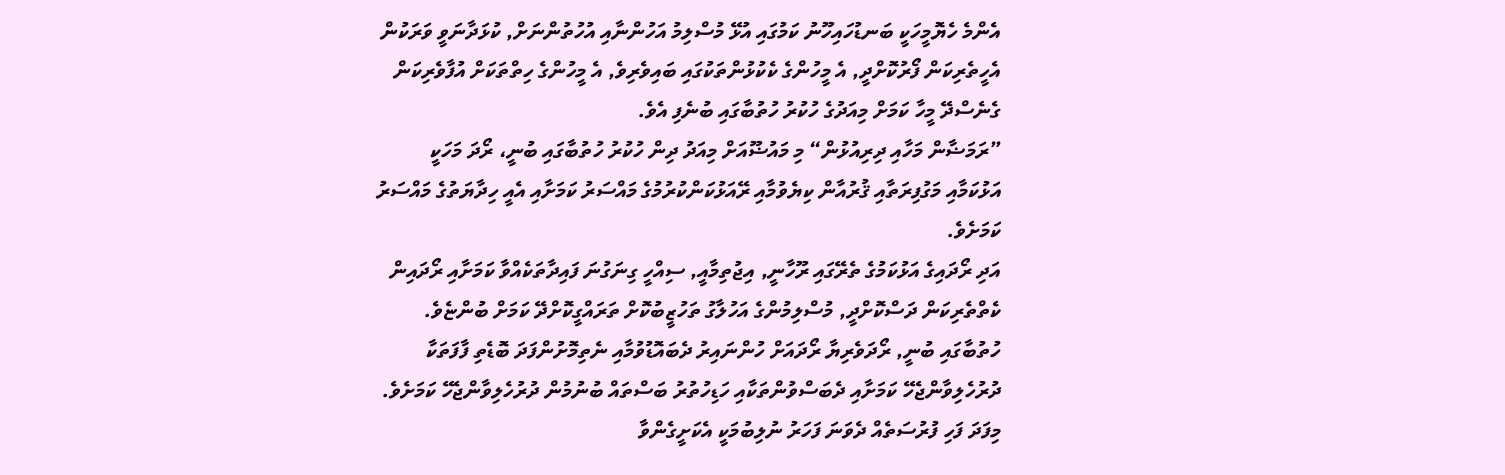އެންމެ ހެޔޮމީހަކީ ބަނޑުހައިހޫނު ކަމުގައި އުޅޭ މުސްލިމު އަހުންނާއި އުހުތުންނަށް, ކުޅަދާނަވީ ވަރަކުން އެހީތެރިކަން ފޯރުކޮށްދީ, އެ މީހުންގެ ކެކުޅުންތަކުގައި ބައިވެރިވެ, އެ މީހުންގެ ހިތްތަކަށް އުފާވެރިކަން ގެނެސްދޭ މީހާ ކަމަށް މިއަދުގެ ހުކުރު ހުތުބާގައި ބުނެފި އެވެ.
”ރަމަޟާން މަހާއި ދިރިއުޅުން“ މި މައުޟޫއަށް މިއަދު ދިން ހުކުރު ހުތުބާގައި ބުނީ، ރޯދަ މަހަކީ އަޅުކަމާއި މަގުފިރަތާއި ޤުރުއާން ކިޔެވުމާއި ރޭއަޅުކަންކުރުމުގެ މައްސަރު ކަމަށާއި އެއީ ހިދާޔަތުގެ މައްސަރު ކަމަށެވެ.
އަދި ރޯދައިގެ އަޅުކަމުގެ ތެރޭގައި ރޫހާނީ, އިޖުތިމާއީ, ސިއްހީ ގިނަގުނަ ފައިދާތަކެއްވާ ކަމަށާއި ރޯދައިން ކެތްތެރިކަން ދަސްކޮށްދީ, މުސްލިމުންގެ އަހުލާގު ތަހުޒީބުކޮށް ތަރައްގީކޮށްދޭ ކަމަށް ބުންޏެވެ.
ހުތުބާގައި ބުނީ, ރޯދަވެރިޔާ ރޯދައަށް ހުންނައިރު ދެބައޮޑުވުމާއި ނެތިމޮށުންފަދަ ބޮޑެތި ފާފަތަކާ ދުރުހެލިވާންޖެހޭ ކަމަށާއި ދެބަސްވުންތަކާއި ހަޑިހުތުރު ބަސްތައް ބުނުމުން ދުރުހެލިވާންޖެހޭ ކަމަށެވެ.
މިފަދަ ފަހި ފުރުސަތެއް ދެވަނަ ފަހަރު ނުލިބުމަކީ އެކަށީގެންވާ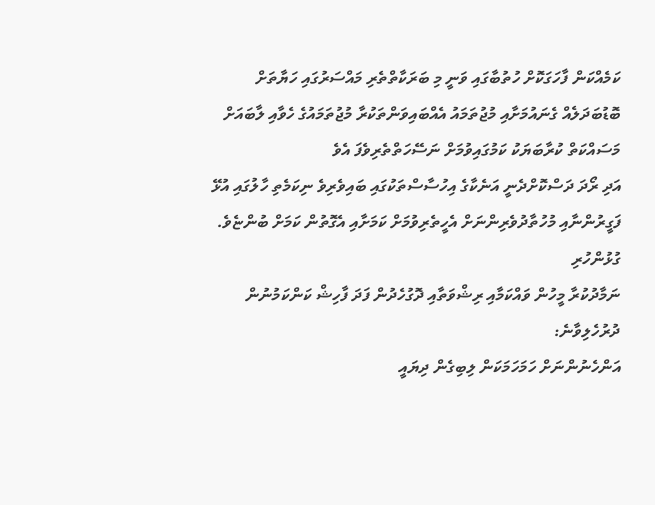ކަމެއްކަން ފާހަގަކޮށް ހުތުބާގައި ވަނީ މި ބަރަކާތްތެރި މައްސަރުގައި ހަޔާތަށް ބޮޑުބަދަލެއް ގެނައުމަށާއި މުޖުތަމައު އެއްބައިވަންތަކުރާ މުޖުތަމައުގެ ހެވާއި ލާބައަށް މަސައްކަތް ކުރާބަޔަކު ކަމުގައިވުމަށް ނަސޭހަތްތެރިވެފަ އެވެ
އަދި ރޯދަ ދަސްކޮށްދެނީ އަނެކާގެ އިހުސާސްތަކުގައި ބައިވެރިވެ ނިކަމެތި ހާލުގައި އުޅޭ ފަގީރުންނާއި މުހުތާދުވެރިންނަށް އެހީތެރިވުމަށް ކަމަށާއި އެގޮތުން ކަމަށް ބުންޏެވެ.
ގުޅުންހުރި
ނަމާދުކުރާ މީހުން ވައްކަމާއި ރިޝްވަތާއި ދޮގުހެދުން ފަދަ ފާހިޝް ކަންކަމުނުން ދުރުހެލިވާނެ:
އަންހެނުންނަށް ހަމަހަމަކަން ލިބިގެން ދިޔައީ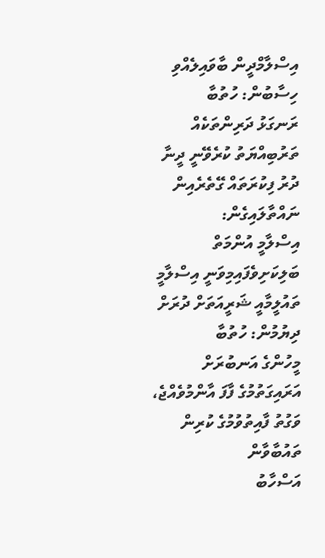އިސްލާމްދީން ބާވައިލެއްވި ހިސާބުން: ހުތުބާ
ރަނގަޅު ދަރިންތަކެއް ތަރުބިއްޔަތު ކުރެވޭނީ ދީނާ ދުރު ފިކުރަތައް ގޭތެރެއިން ނައްތާލައިގެން:
އިސްލާމީ އުންމަތް ބަލިކަށިވެފައިމިވަނީ އިސްލާމީ ތައުލީމާއީ ޝަރީއަތަށް ދުރަށް ދިޔުމުން: ހުތުބާ
މީހުންގެ އަނބުރަށް އަރައިގަތުމުގެ ފާފަ އާންމުވެއްޖެ، ވަގުތު ފާއިތުވުމުގެ ކުރިން ތައުބާވާން
އަސްހާބު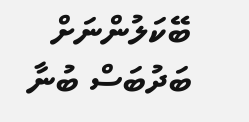ބޭކަލުންނަށް ބަދުބަސް ބުނާ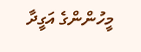މީހުންންގެ އަގީދާ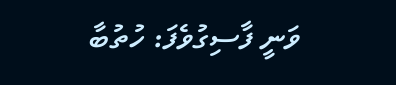ވަނީ ފާސިގުވެފަ: ހުތުބާ